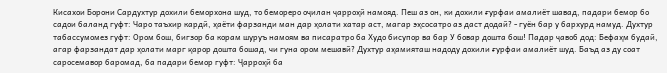Кисахои Борони Caрдухтур дохили беморхона шуд, то бемореро оҷилан ҷарроҳӣ намояд. Пеш аз он, ки дохили ғурфаи амалиёт шавад, падари бемор бо садои баланд гуфт: Чаро таъхир кардӣ, ҳаёти фарзанди ман дар ҳолати хатар аст, магар эҳсосатро аз даст додаӣ? - гуён бар у бархурд намуд. Духтур табассумомез гуфт: Ором бош, бигзор ба корам шуруъ намоям ва писаратро ба Худо бисупор ва бар У бовар дошта бош! Падар ҷавоб дод: Бефаҳм будаӣ, агар фарзандат дар ҳолати марг қарор дошта бошад, чи гуна ором мешавӣ? Духтур аҳамияташ надоду дохили ғурфаи амалиёт шуд. Баъд аз ду соат саросемавор баромад, ба падари бемор гуфт: Ҷарроҳӣ ба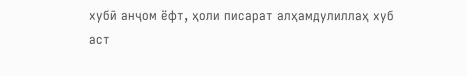хубӣ анҷом ёфт, ҳоли писарат алҳамдулиллаҳ хуб аст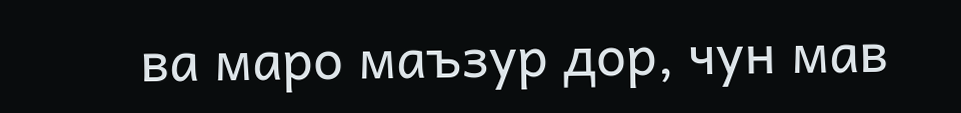ва маро маъзур дор, чун мав